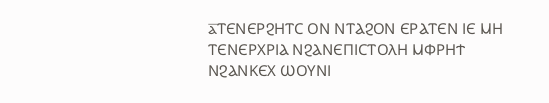ⲁ̅ⲦⲈⲚⲈⲢϨⲎⲦⲤ ⲞⲚ ⲚⲦⲀϨⲞⲚ ⲈⲢⲀⲦⲈⲚ ⲒⲈ ⲘⲎ ⲦⲈⲚⲈⲢⲬⲢⲒⲀ ⲚϨⲀⲚⲈⲠⲒⲤⲦⲞⲖⲎ ⲘⲪⲢⲎϮ ⲚϨⲀⲚⲔⲈⲬ ⲰⲞⲨⲚⲒ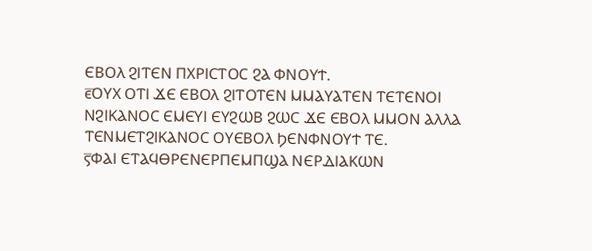ⲈⲂⲞⲖ ϨⲒⲦⲈⲚ ⲠⲬⲢⲒⲤⲦⲞⲤ ϨⲀ ⲪⲚⲞⲨϮ.
ⲉ̅ⲞⲨⲬ ⲞⲦⲒ ϪⲈ ⲈⲂⲞⲖ ϨⲒⲦⲞⲦⲈⲚ ⲘⲘⲀⲨⲀⲦⲈⲚ ⲦⲈⲦⲈⲚⲞⲒ ⲚϨⲒⲔⲀⲚⲞⲤ ⲈⲘⲈⲨⲒ ⲈⲨϨⲰⲂ ϨⲰⲤ ϪⲈ ⲈⲂⲞⲖ ⲘⲘⲞⲚ ⲀⲖⲖⲀ ⲦⲈⲚⲘⲈⲦϨⲒⲔⲀⲚⲞⲤ ⲞⲨⲈⲂⲞⲖ ϦⲈⲚⲪⲚⲞⲨϮ ⲦⲈ.
ⲋ̅ⲪⲀⲒ ⲈⲦⲀϤⲐⲢⲈⲚⲈⲢⲠⲈⲘⲠϢⲀ ⲚⲈⲢⲆⲒⲀⲔⲰⲚ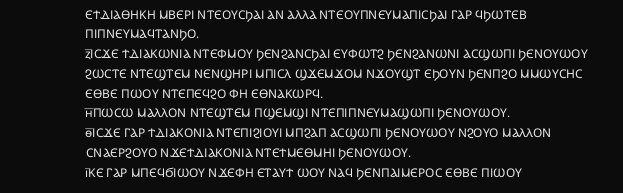ⲈϮⲆⲒⲀⲐⲎⲔⲎ ⲘⲂⲈⲢⲒ ⲚⲦⲈⲞⲨⲤϦⲀⲒ ⲀⲚ ⲀⲖⲖⲀ ⲚⲦⲈⲞⲨⲠⲚⲈⲨⲘⲀⲠⲒⲤϦⲀⲒ ⲄⲀⲢ ϤϦⲰⲦⲈⲂ ⲠⲒⲠⲚⲈⲨⲘⲀϤⲦⲀⲚϦⲞ.
ⲍ̅ⲒⲤϪⲈ ϮⲆⲒⲀⲔⲰⲚⲒⲀ ⲚⲦⲈⲪⲘⲞⲨ ϦⲈⲚϨⲀⲚⲤϦⲀⲒ ⲈⲨⲪⲰⲦϨ ϦⲈⲚϨⲀⲚⲰⲚⲒ ⲀⲤϢⲰⲠⲒ ϦⲈⲚⲞⲨⲰⲞⲨ ϨⲰⲤⲦⲈ ⲚⲦⲈϢⲦⲈⲘ ⲚⲈⲚϢⲎⲢⲒ ⲘⲠⲒⲤⲖ ϢϪⲈⲘϪⲞⲘ ⲚϪⲞⲨϢⲦ ⲈϦⲞⲨⲚ ϦⲈⲚⲠϨⲞ ⲘⲘⲰⲨⲤⲎⲤ ⲈⲐⲂⲈ ⲠⲰⲞⲨ ⲚⲦⲈⲠⲈϤϨⲞ ⲪⲎ ⲈⲐⲚⲀⲔⲰⲢϤ.
ⲏ̅ⲠⲰⲤⲰ ⲘⲀⲖⲖⲞⲚ ⲚⲦⲈϢⲦⲈⲘ ⲠϢⲈⲘϢⲒ ⲚⲦⲈⲠⲒⲠⲚⲈⲨⲘⲀϢⲰⲠⲒ ϦⲈⲚⲞⲨⲰⲞⲨ.
ⲑ̅ⲒⲤϪⲈ ⲄⲀⲢ ϮⲆⲒⲀⲔⲞⲚⲒⲀ ⲚⲦⲈⲠⲒϨⲒⲞⲨⲒ ⲘⲠϨⲀⲠ ⲀⲤϢⲰⲠⲒ ϦⲈⲚⲞⲨⲰⲞⲨ ⲚϨⲞⲨⲞ ⲘⲀⲖⲖⲞⲚ ⲤⲚⲀⲈⲢϨⲞⲨⲞ ⲚϪⲈϮⲆⲒⲀⲔⲞⲚⲒⲀ ⲚⲦⲈϮⲘⲈⲐⲘⲎⲒ ϦⲈⲚⲞⲨⲰⲞⲨ.
ⲓ̅ⲔⲈ ⲄⲀⲢ ⲘⲠⲈϤϬⲒⲰⲞⲨ ⲚϪⲈⲪⲎ ⲈⲦⲀⲨϮ ⲰⲞⲨ ⲚⲀϤ ϦⲈⲚⲠⲀⲒⲘⲈⲢⲞⲤ ⲈⲐⲂⲈ ⲠⲒⲰⲞⲨ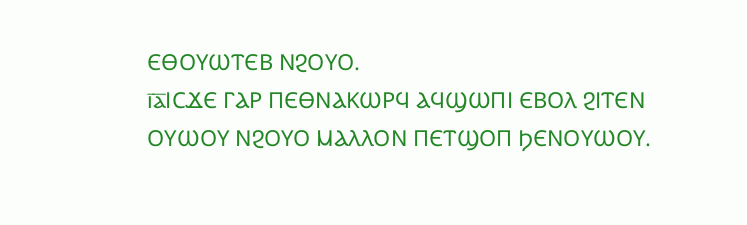ⲈⲐⲞⲨⲰⲦⲈⲂ ⲚϨⲞⲨⲞ.
ⲓ̅ⲁ̅ⲒⲤϪⲈ ⲄⲀⲢ ⲠⲈⲐⲚⲀⲔⲰⲢϤ ⲀϤϢⲰⲠⲒ ⲈⲂⲞⲖ ϨⲒⲦⲈⲚ ⲞⲨⲰⲞⲨ ⲚϨⲞⲨⲞ ⲘⲀⲖⲖⲞⲚ ⲠⲈⲦϢⲞⲠ ϦⲈⲚⲞⲨⲰⲞⲨ.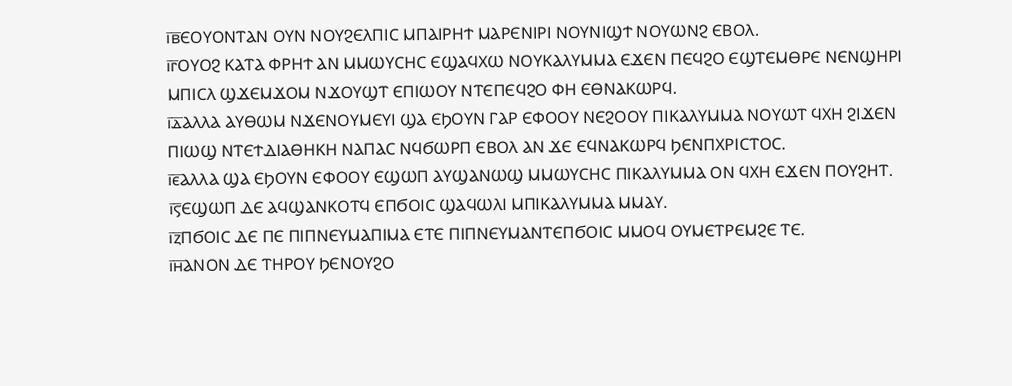ⲓ̅ⲃ̅ⲈⲞⲨⲞⲚⲦⲀⲚ ⲞⲨⲚ ⲚⲞⲨϨⲈⲖⲠⲒⲤ ⲘⲠⲀⲒⲢⲎϮ ⲘⲀⲢⲈⲚⲒⲢⲒ ⲚⲞⲨⲚⲒϢϮ ⲚⲞⲨⲰⲚϨ ⲈⲂⲞⲖ.
ⲓ̅ⲅ̅ⲞⲨⲞϨ ⲔⲀⲦⲀ ⲪⲢⲎϮ ⲀⲚ ⲘⲘⲰⲨⲤⲎⲤ ⲈϢⲀϤⲬⲰ ⲚⲞⲨⲔⲀⲖⲨⲘⲘⲀ ⲈϪⲈⲚ ⲠⲈϤϨⲞ ⲈϢⲦⲈⲘⲐⲢⲈ ⲚⲈⲚϢⲎⲢⲒ ⲘⲠⲒⲤⲖ ϢϪⲈⲘϪⲞⲘ ⲚϪⲞⲨϢⲦ ⲈⲠⲒⲰⲞⲨ ⲚⲦⲈⲠⲈϤϨⲞ ⲪⲎ ⲈⲐⲚⲀⲔⲰⲢϤ.
ⲓ̅ⲇ̅ⲀⲖⲖⲀ ⲀⲨⲐⲰⲘ ⲚϪⲈⲚⲞⲨⲘⲈⲨⲒ ϢⲀ ⲈϦⲞⲨⲚ ⲄⲀⲢ ⲈⲪⲞⲞⲨ ⲚⲈϨⲞⲞⲨ ⲠⲒⲔⲀⲖⲨⲘⲘⲀ ⲚⲞⲨⲰⲦ ϤⲬⲎ ϨⲒϪⲈⲚ ⲠⲒⲰϢ ⲚⲦⲈϮⲆⲒⲀⲐⲎⲔⲎ ⲚⲀⲠⲀⲤ ⲚϤϬⲰⲢⲠ ⲈⲂⲞⲖ ⲀⲚ ϪⲈ ⲈϤⲚⲀⲔⲰⲢϤ ϦⲈⲚⲠⲬⲢⲒⲤⲦⲞⲤ.
ⲓ̅ⲉ̅ⲀⲖⲖⲀ ϢⲀ ⲈϦⲞⲨⲚ ⲈⲪⲞⲞⲨ ⲈϢⲰⲠ ⲀⲨϢⲀⲚⲰϢ ⲘⲘⲰⲨⲤⲎⲤ ⲠⲒⲔⲀⲖⲨⲘⲘⲀ ⲞⲚ ϤⲬⲎ ⲈϪⲈⲚ ⲠⲞⲨϨⲎⲦ.
ⲓ̅ⲋ̅ⲈϢⲰⲠ ⲆⲈ ⲀϤϢⲀⲚⲔⲞⲦϤ ⲈⲠϬⲞⲒⲤ ϢⲀϤⲰⲖⲒ ⲘⲠⲒⲔⲀⲖⲨⲘⲘⲀ ⲘⲘⲀⲨ.
ⲓ̅ⲍ̅ⲠϬⲞⲒⲤ ⲆⲈ ⲠⲈ ⲠⲒⲠⲚⲈⲨⲘⲀⲠⲒⲘⲀ ⲈⲦⲈ ⲠⲒⲠⲚⲈⲨⲘⲀⲚⲦⲈⲠϬⲞⲒⲤ ⲘⲘⲞϤ ⲞⲨⲘⲈⲦⲢⲈⲘϨⲈ ⲦⲈ.
ⲓ̅ⲏ̅ⲀⲚⲞⲚ ⲆⲈ ⲦⲎⲢⲞⲨ ϦⲈⲚⲞⲨϨⲞ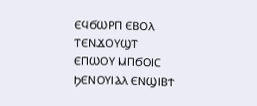ⲈϤϬⲰⲢⲠ ⲈⲂⲞⲖ ⲦⲈⲚϪⲞⲨϢⲦ ⲈⲠⲰⲞⲨ ⲘⲠϬⲞⲒⲤ ϦⲈⲚⲞⲨⲒⲀⲖ ⲈⲚϢⲒⲂϮ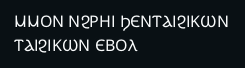ⲘⲘⲞⲚ ⲚϨⲢⲎⲒ ϦⲈⲚⲦⲀⲒϨⲒⲔⲰⲚ ⲦⲀⲒϨⲒⲔⲰⲚ ⲈⲂⲞⲖ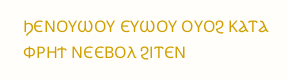ϦⲈⲚⲞⲨⲰⲞⲨ ⲈⲨⲰⲞⲨ ⲞⲨⲞϨ ⲔⲀⲦⲀ ⲪⲢⲎϮ ⲚⲈⲈⲂⲞⲖ ϨⲒⲦⲈⲚ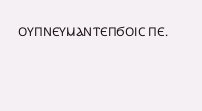ⲞⲨⲠⲚⲈⲨⲘⲀⲚⲦⲈⲠϬⲞⲒⲤ ⲠⲈ.